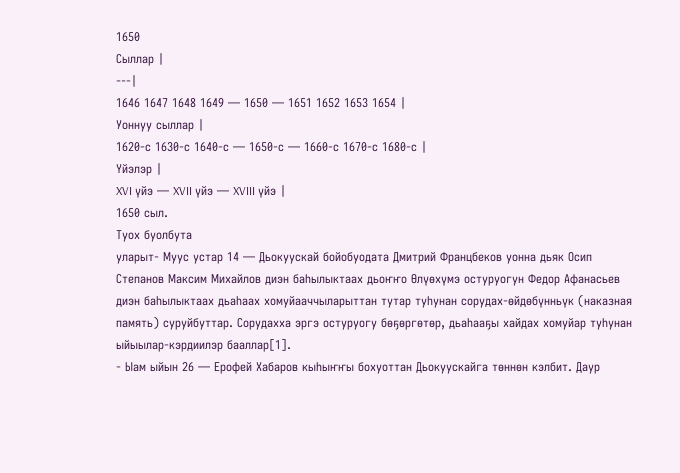1650
Сыллар |
---|
1646 1647 1648 1649 — 1650 — 1651 1652 1653 1654 |
Уоннуу сыллар |
1620-с 1630-с 1640-с — 1650-с — 1660-с 1670-с 1680-с |
Үйэлэр |
XVI үйэ — XVII үйэ — XVIII үйэ |
1650 сыл.
Туох буолбута
уларыт- Муус устар 14 — Дьокуускай бойобуодата Дмитрий Францбеков уонна дьяк Осип Степанов Максим Михайлов диэн баһылыктаах дьоҥҥо Өлүөхүмэ остуруогун Федор Афанасьев диэн баһылыктаах дьаһаах хомуйааччыларыттан тутар туһунан сорудах-өйдөбүнньүк (наказная память) суруйбуттар. Сорудахха эргэ остуруогу бөҕөргөтөр, дьаһааҕы хайдах хомуйар туһунан ыйыылар-кэрдиилэр бааллар[1].
- Ыам ыйын 26 — Ерофей Хабаров кыһыҥҥы бохуоттан Дьокуускайга төннөн кэлбит. Даур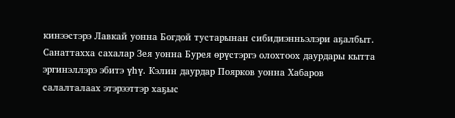кинээстэрэ Лавкай уонна Богдой тустарынан сибидиэнньэлэри аҕалбыт. Санаттахха сахалар Зея уонна Бурея өрүстэргэ олохтоох даурдары кытта эргинэллэрэ эбитэ үһү. Кэлин даурдар Поярков уонна Хабаров салалталаах этэрээттэр хаҕыс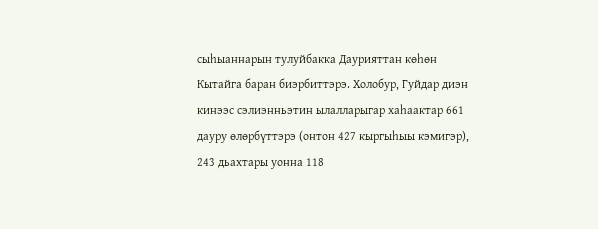сыһыаннарын тулуйбакка Даурияттан көһөн Кытайга баран биэрбиттэрэ. Холобур, Гуйдар диэн кинээс сэлиэнньэтин ылалларыгар хаһаактар 661 дауру өлөрбүттэрэ (онтон 427 кыргыһыы кэмигэр), 243 дьахтары уонна 118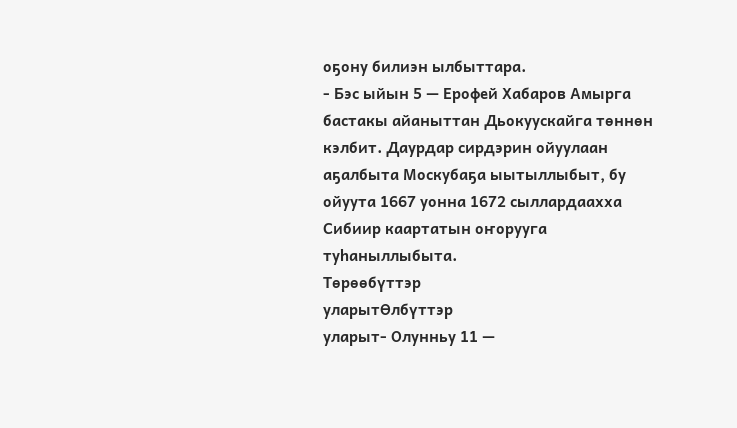оҕону билиэн ылбыттара.
- Бэс ыйын 5 — Ерофей Хабаров Амырга бастакы айаныттан Дьокуускайга төннөн кэлбит. Даурдар сирдэрин ойуулаан аҕалбыта Москубаҕа ыытыллыбыт, бу ойуута 1667 уонна 1672 сыллардаахха Сибиир каартатын оҥорууга туһаныллыбыта.
Төрөөбүттэр
уларытӨлбүттэр
уларыт- Олунньу 11 —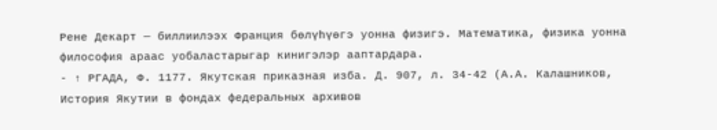Рене Декарт — биллиилээх Франция бөлүһүөгэ уонна физигэ. Математика, физика уонна философия араас уобаластарыгар кинигэлэр ааптардара.
- ↑ РГАДА, Ф. 1177. Якутская приказная изба. Д. 907, л. 34-42 (А.А. Калашников, История Якутии в фондах федеральных архивов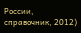России, справочник, 2012)